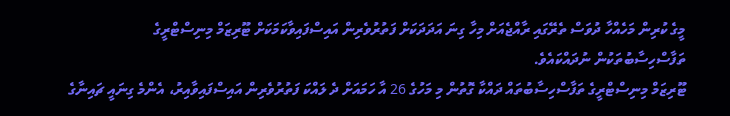މީގެ ކުރިން މަހެއްހާ ދުވަސް ތެރޭގައި ރާއްޖެއަށް މިހާ ގިނަ އަދަދަކަށް ފަތުރުވެރިން އައިސްފައިވާކަމަކަށް ޓޫރިޒަމް މިނިސްޓްރީގެ ތަފާސްހިސާބުތަކުން ނުދައްކައެވެ.
ޓޫރިޒަމް މިނިސްޓްރީގެ ތަފާސްހިސާބުތައް ދައްކާ ގޮތުން މި މަހުގެ 26 އާ ހަމައަށް ދެ ލައްކަ ފަތުރުވެރިން އައިސްފައިވާއިރު، އެންމެ ގިނައީ ޗައިނާގެ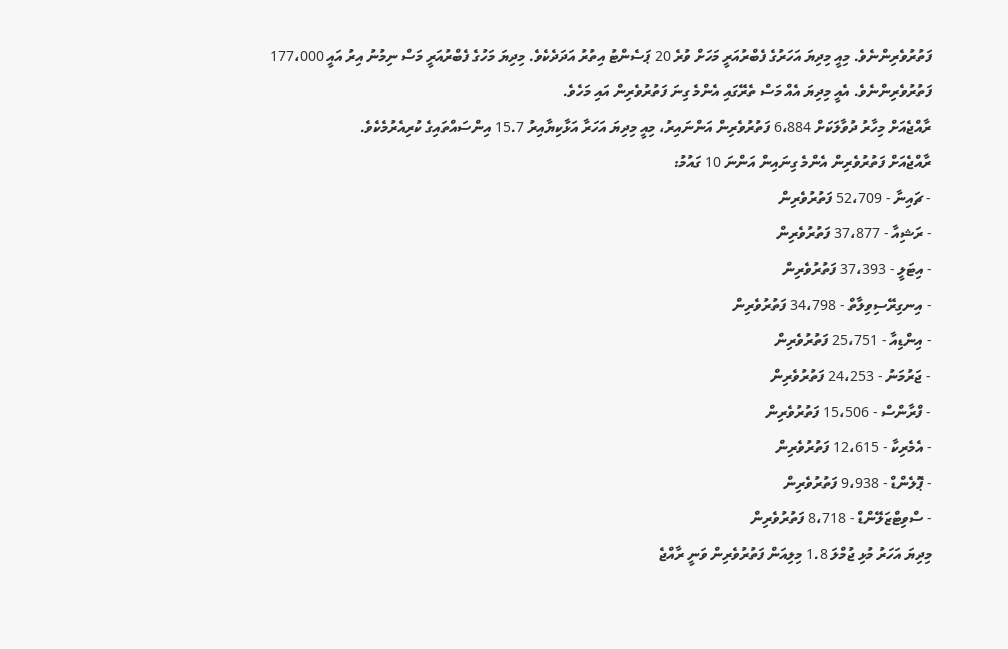ފަތުރުވެރިންނެވެ. މިއީ މިދިޔަ އަހަރުގެ ފެބްރުއަރީ މަހަށް ވުރެ 20 ޕަސެންޓު އިތުރު އަދަދެކެވެ. މިދިޔަ މަހުގެ ފެބްރުއަރީ މަސް ނިމުނު އިރު އައީ 177،000 ފަތުރުވެރިންނެވެ. އެއީ މިދިޔަ އެއް މަސް ތެރޭގައި އެންމެ ގިނަ ފަތުރުވެރިން އައި މަހެވެ.
ރާއްޖެއަށް މިހާރު ދުވާލަކަށް 6،884 ފަތުރުވެރިން އަންނައިރު، މިއީ މިދިޔަ އަހަރާ އަޅާކިޔާއިރު 15.7 އިންސައްތައިގެ ކުރިއެރުމެކެވެ.
ރާއްޖެއަށް ފަތުރުވެރިން އެންމެ ގިނައިން އަންނަ 10 ގައުމު:
- ޗައިނާ - 52،709 ފަތުރުވެރިން
- ރަޝިއާ - 37،877 ފަތުރުވެރިން
- އިޓަލީ - 37،393 ފަތުރުވެރިން
- އިނގިރޭސިވިލާތް - 34،798 ފަތުރުވެރިން
- އިންޑިއާ - 25،751 ފަތުރުވެރިން
- ޖަރުމަނު - 24،253 ފަތުރުވެރިން
- ފްރާންސް - 15،506 ފަތުރުވެރިން
- އެމެރިކާ - 12،615 ފަތުރުވެރިން
- ޕޮލެންޑް - 9،938 ފަތުރުވެރިން
- ސްވިޓްޒަލޭންޑް - 8،718 ފަތުރުވެރިން
މިދިޔަ އަހަރު މުޅި ޖުމްލަ 1.8 މިލިއަން ފަތުރުވެރިން ވަނީ ރާއްޖެ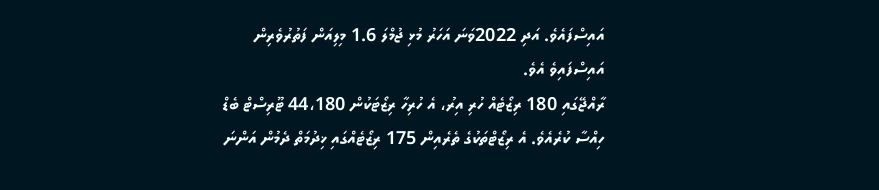އައިސްފައެވެ. އަދި 2022ވަނަ އަހަރު މުޅި ޖުމްލަ 1.6 މިލިއަން ފަތުރުވެރިން އައިސްފައިވެ އެވެ.
ރާއްޖޭގައި 180 ރިޒޯޓެއް ހުރި އިރު، އެ ހުރިހާ ރިޒޯޓަކުން 44،180 ޓޫރިސްޓް ބެޑް ހިއްސާ ކުރެއެވެ. އެ ރިޒޯޓްތަކުގެ ތެރެއިން 175 ރިޒޯޓެއްގައި ޚިދުމަތް ދެމުން އަންނަ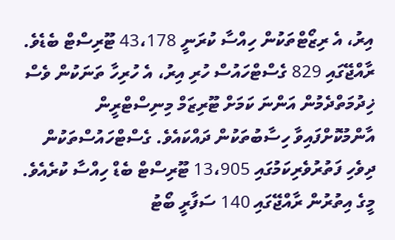އިރު، އެ ރިޒޯޓްތަކުން ހިއްސާ ކުރަނީ 43،178 ޓޫރިސްޓް ބެޑެވެ.
ރާއްޖޭގައި 829 ގެސްޓްހައުސް ހުރި އިރު، އެ ހުރިހާ ތަނަކުން ވެސް ޚިދުމަތްދެމުން އަންނަ ކަމަށް ޓޫރިޒަމް މިނިސްޓްރީން އާންމުކޮށްފައިވާ ހިސާބުތަކުން ދައްކައެވެ. ގެސްޓްހައުސްތަކުން ދިވެހި ފަތުރުވެރިކަމުގައި 13،905 ޓޫރިސްޓް ބެޑް ހިއްސާ ކުރެއެވެ.
މީގެ އިތުރުން ރާއްޖޭގައި 140 ސަފާރީ ބޯޓު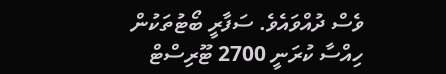ވެސް ދުއްވައެވެ. ސަފާރީ ބޯޓުތަކުން ހިއްސާ ކުރަނީ 2700 ޓޫރިސްޓް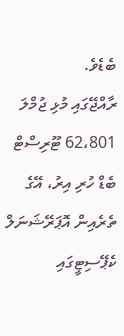ބެޑެވެ.
ރާއްޖޭގައި މުޅި ޖުމްލަ 62،801 ޓޫރިސްޓް ބެޑް ހުރި އިރު، އޭގެ ތެރެއިން އޮޕަރޭޝަނަލް ކެޕޭސިޓީގައި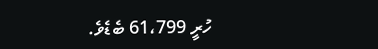ހުރީ 61،799 ބެޑެވެ.